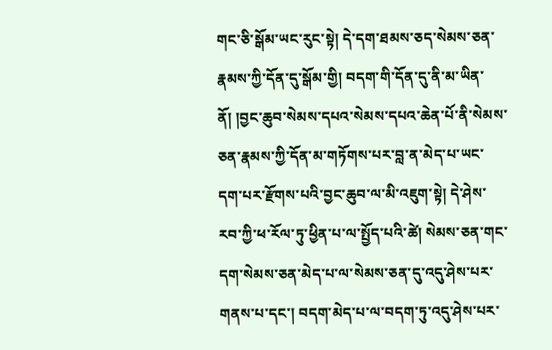གང་ཅི་སྒོམ་ཡང་རུང་སྟེ། དེ་དག་ཐམས་ཅད་སེམས་ཅན་རྣམས་ཀྱི་དོན་དུ་སྒོམ་གྱི། བདག་གི་དོན་དུ་ནི་མ་ཡིན་ནོ། །བྱང་ཆུབ་སེམས་དཔའ་སེམས་དཔའ་ཆེན་པོ་ནི་སེམས་ཅན་རྣམས་ཀྱི་དོན་མ་གཏོགས་པར་བླ་ན་མེད་པ་ཡང་དག་པར་རྫོགས་པའི་བྱང་ཆུབ་ལ་མི་འཇུག་སྟེ། དེ་ཤེས་རབ་ཀྱི་ཕ་རོལ་ཏུ་ཕྱིན་པ་ལ་སྤྱོད་པའི་ཚེ། སེམས་ཅན་གང་དག་སེམས་ཅན་མེད་པ་ལ་སེམས་ཅན་དུ་འདུ་ཤེས་པར་གནས་པ་དང་། བདག་མེད་པ་ལ་བདག་ཏུ་འདུ་ཤེས་པར་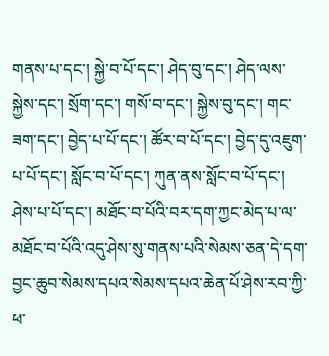གནས་པ་དང་། སྐྱེ་བ་པོ་དང་། ཤེད་བུ་དང་། ཤེད་ལས་སྐྱེས་དང་། སྲོག་དང་། གསོ་བ་དང་། སྐྱེས་བུ་དང་། གང་ཟག་དང་། བྱེད་པ་པོ་དང་། ཚོར་བ་པོ་དང་། བྱེད་དུ་འཇུག་པ་པོ་དང་། སློང་བ་པོ་དང་། ཀུན་ནས་སློང་བ་པོ་དང་། ཤེས་པ་པོ་དང་། མཐོང་བ་པོའི་བར་དག་ཀྱང་མེད་པ་ལ་མཐོང་བ་པོའི་འདུ་ཤེས་སུ་གནས་པའི་སེམས་ཅན་དེ་དག་བྱང་ཆུབ་སེམས་དཔའ་སེམས་དཔའ་ཆེན་པོ་ཤེས་རབ་ཀྱི་ཕ་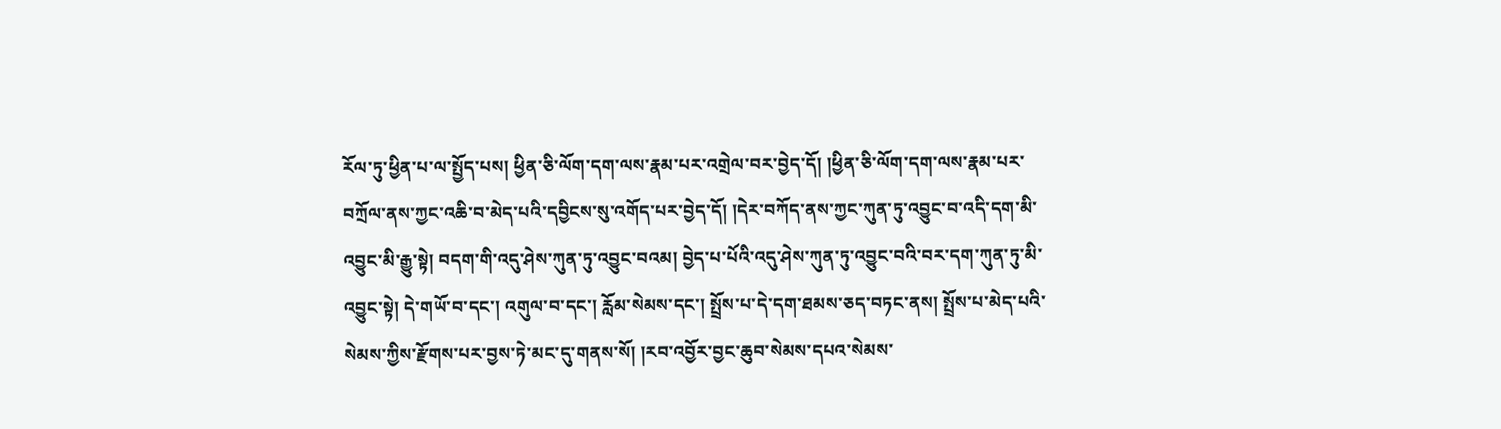རོལ་ཏུ་ཕྱིན་པ་ལ་སྤྱོད་པས། ཕྱིན་ཅི་ལོག་དག་ལས་རྣམ་པར་འགྲེལ་བར་བྱེད་དོ། །ཕྱིན་ཅི་ལོག་དག་ལས་རྣམ་པར་བཀྲོལ་ནས་ཀྱང་འཆི་བ་མེད་པའི་དབྱིངས་སུ་འགོད་པར་བྱེད་དོ། །དེར་བཀོད་ནས་ཀྱང་ཀུན་ཏུ་འབྱུང་བ་འདི་དག་མི་འབྱུང་མི་རྒྱུ་སྟེ། བདག་གི་འདུ་ཤེས་ཀུན་ཏུ་འབྱུང་བའམ། བྱེད་པ་པོའི་འདུ་ཤེས་ཀུན་ཏུ་འབྱུང་བའི་བར་དག་ཀུན་ཏུ་མི་འབྱུང་སྟེ། དེ་གཡོ་བ་དང་། འགུལ་བ་དང་། རློམ་སེམས་དང་། སྤྲོས་པ་དེ་དག་ཐམས་ཅད་བཏང་ནས། སྤྲོས་པ་མེད་པའི་སེམས་ཀྱིས་རྫོགས་པར་བྱས་ཏེ་མང་དུ་གནས་སོ། །རབ་འབྱོར་བྱང་ཆུབ་སེམས་དཔའ་སེམས་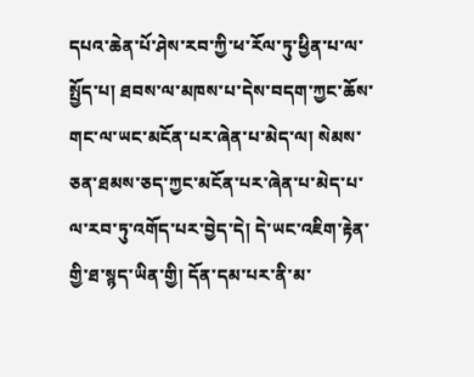དཔའ་ཆེན་པོ་ཤེས་རབ་ཀྱི་ཕ་རོལ་ཏུ་ཕྱིན་པ་ལ་སྤྱོད་པ། ཐབས་ལ་མཁས་པ་དེས་བདག་ཀྱང་ཆོས་གང་ལ་ཡང་མངོན་པར་ཞེན་པ་མེད་ལ། སེམས་ཅན་ཐམས་ཅད་ཀྱང་མངོན་པར་ཞེན་པ་མེད་པ་ལ་རབ་ཏུ་འགོད་པར་བྱེད་དེ། དེ་ཡང་འཇིག་རྟེན་གྱི་ཐ་སྙད་ཡིན་གྱི། དོན་དམ་པར་ནི་མ་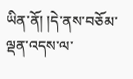ཡིན་ནོ། །དེ་ནས་བཅོམ་ལྡན་འདས་ལ་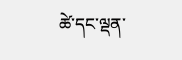ཚེ་དང་ལྡན་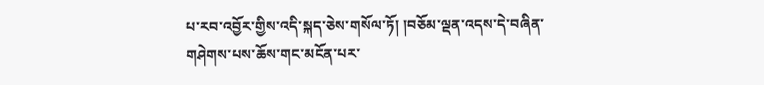པ་རབ་འབྱོར་གྱིས་འདི་སྐད་ཅེས་གསོལ་ཏོ། །བཅོམ་ལྡན་འདས་དེ་བཞིན་གཤེགས་པས་ཆོས་གང་མངོན་པར་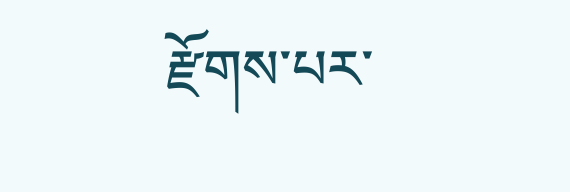རྫོགས་པར་